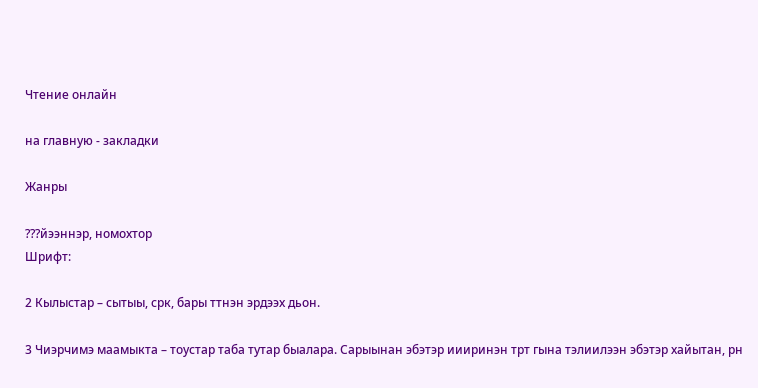Чтение онлайн

на главную - закладки

Жанры

???йээннэр, номохтор
Шрифт:

2 Кылыстар – сытыы, срк, бары ттнэн эрдээх дьон.

3 Чиэрчимэ маамыкта – тоустар таба тутар быалара. Сарыынан эбэтэр иииринэн трт гына тэлиилээн эбэтэр хайытан, рн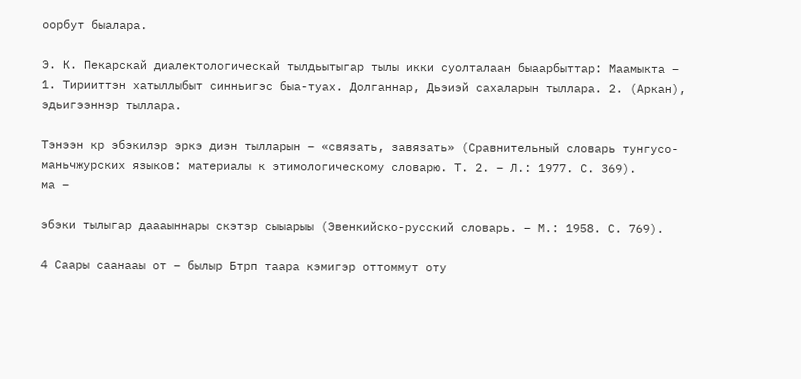оорбут быалара.

Э. К. Пекарскай диалектологическай тылдьытыгар тылы икки суолталаан быаарбыттар: Маамыкта – 1. Тирииттэн хатыллыбыт синньигэс быа-туах. Долганнар, Дьэиэй сахаларын тыллара. 2. (Аркан), эдьигээннэр тыллара.

Тэнээн кр эбэкилэр эркэ диэн тылларын – «связать, завязать» (Сравнительный словарь тунгусо-маньчжурских языков: материалы к этимологическому словарю. Т. 2. – Л.: 1977. С. 369).
ма –

эбэки тылыгар даааыннары скэтэр сыыарыы (Эвенкийско-русский словарь. – М.: 1958. С. 769).

4 Саары саанааы от – былыр Бтрп таара кэмигэр оттоммут оту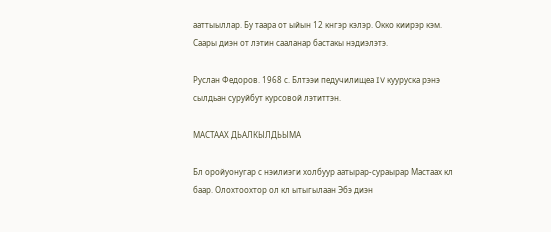ааттыыллар. Бу таара от ыйын 12 кнгэр кэлэр. Окко киирэр кэм. Саары диэн от лэтин сааланар бастакы нэдиэлэтэ.

Руслан Федоров. 1968 с. Блтээи педучилищеа IV кууруска рэнэ сылдьан суруйбут курсовой лэтиттэн.

МАСТААХ ДЬАЛКЫЛДЬЫМА

Бл оройуонугар с нэилиэги холбуур аатырар-сураырар Мастаах кл баар. Олохтоохтор ол кл ытыгылаан Эбэ диэн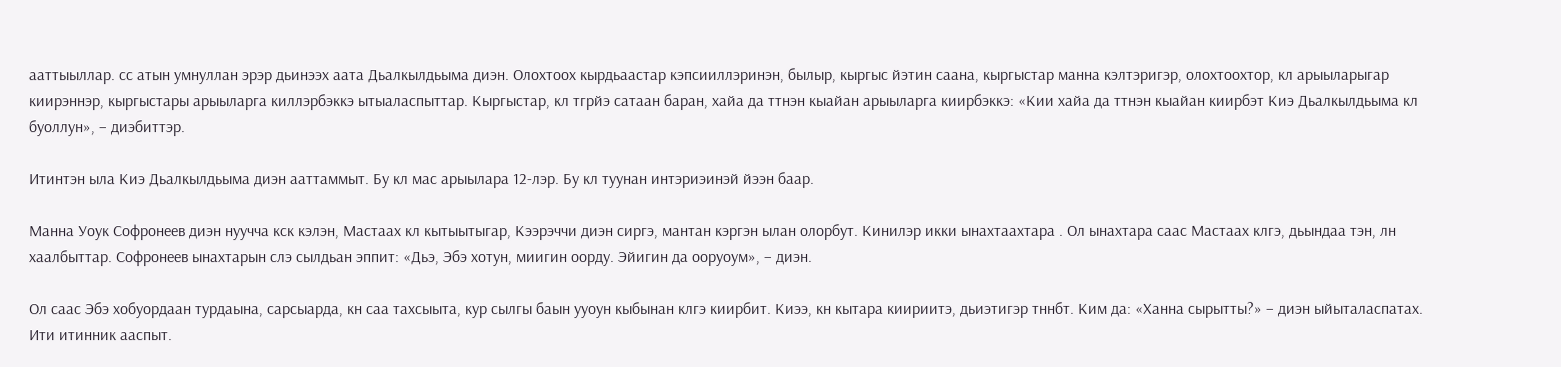ааттыыллар. сс атын умнуллан эрэр дьинээх аата Дьалкылдьыма диэн. Олохтоох кырдьаастар кэпсииллэринэн, былыр, кыргыс йэтин саана, кыргыстар манна кэлтэригэр, олохтоохтор, кл арыыларыгар киирэннэр, кыргыстары арыыларга киллэрбэккэ ытыаласпыттар. Кыргыстар, кл тгрйэ сатаан баран, хайа да ттнэн кыайан арыыларга киирбэккэ: «Кии хайа да ттнэн кыайан киирбэт Киэ Дьалкылдьыма кл буоллун», – диэбиттэр.

Итинтэн ыла Киэ Дьалкылдьыма диэн ааттаммыт. Бу кл мас арыылара 12-лэр. Бу кл туунан интэриэинэй йээн баар.

Манна Уоук Софронеев диэн нуучча кск кэлэн, Мастаах кл кытыытыгар, Кээрэччи диэн сиргэ, мантан кэргэн ылан олорбут. Кинилэр икки ынахтаахтара . Ол ынахтара саас Мастаах клгэ, дьындаа тэн, лн хаалбыттар. Софронеев ынахтарын слэ сылдьан эппит: «Дьэ, Эбэ хотун, миигин оорду. Эйигин да ооруоум», – диэн.

Ол саас Эбэ хобуордаан турдаына, сарсыарда, кн саа тахсыыта, кур сылгы баын ууоун кыбынан клгэ киирбит. Киээ, кн кытара киириитэ, дьиэтигэр тннбт. Ким да: «Ханна сырытты?» – диэн ыйыталаспатах. Ити итинник ааспыт.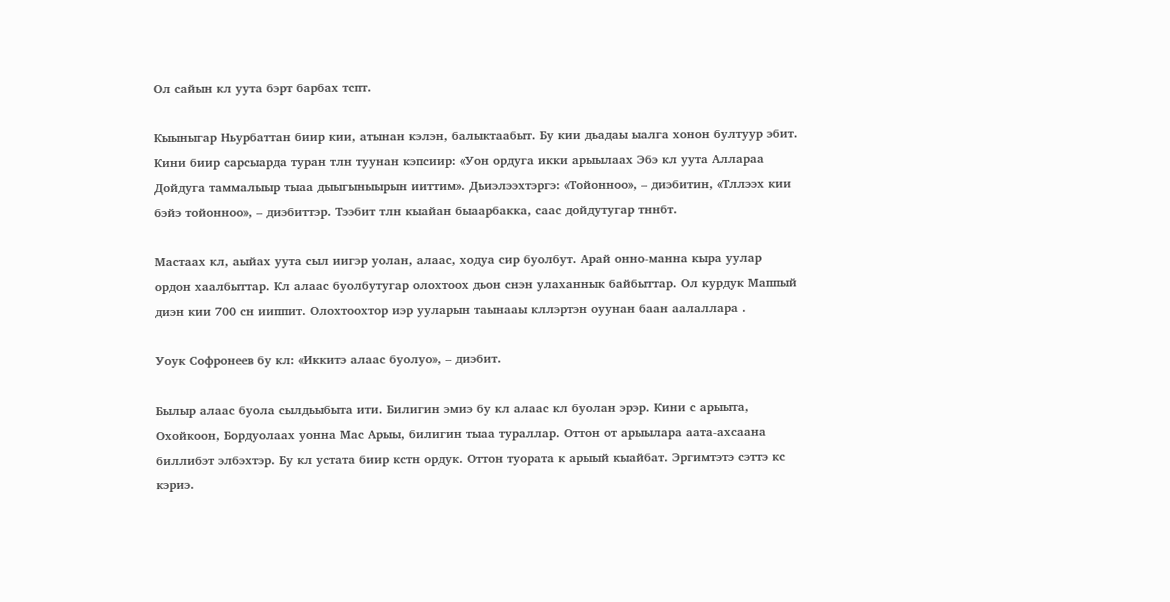Ол сайын кл уута бэрт барбах тспт.

Кыыныгар Ньурбаттан биир кии, атынан кэлэн, балыктаабыт. Бу кии дьадаы ыалга хонон бултуур эбит. Кини биир сарсыарда туран тлн туунан кэпсиир: «Уон ордуга икки арыылаах Эбэ кл уута Аллараа Дойдуга таммалыыр тыаа дыыгыныырын ииттим». Дьиэлээхтэргэ: «Тойонноо», – диэбитин, «Тллээх кии бэйэ тойонноо», – диэбиттэр. Тээбит тлн кыайан быаарбакка, саас дойдутугар тннбт.

Мастаах кл, аыйах уута сыл иигэр уолан, алаас, ходуа сир буолбут. Арай онно-манна кыра уулар ордон хаалбыттар. Кл алаас буолбутугар олохтоох дьон снэн улаханнык байбыттар. Ол курдук Маппый диэн кии 700 сн ииппит. Олохтоохтор иэр ууларын таынааы кллэртэн оуунан баан аалаллара .

Уоук Софронеев бу кл: «Иккитэ алаас буолуо», – диэбит.

Былыр алаас буола сылдьыбыта ити. Билигин эмиэ бу кл алаас кл буолан эрэр. Кини с арыыта, Охойкоон, Бордуолаах уонна Мас Арыы, билигин тыаа тураллар. Оттон от арыылара аата-ахсаана биллибэт элбэхтэр. Бу кл устата биир кстн ордук. Оттон туората к арыый кыайбат. Эргимтэтэ сэттэ кс кэриэ.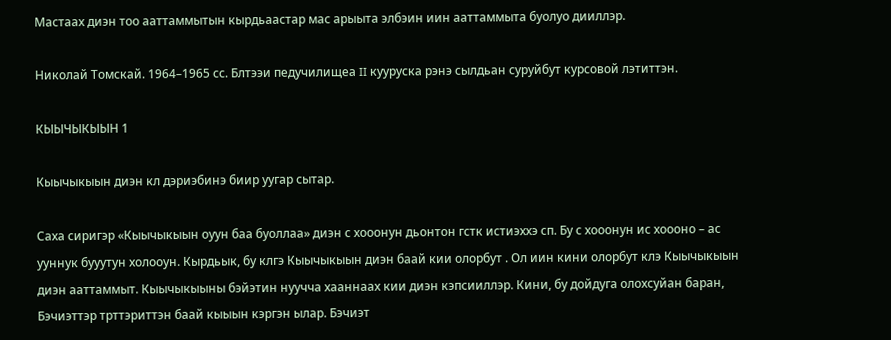Мастаах диэн тоо ааттаммытын кырдьаастар мас арыыта элбэин иин ааттаммыта буолуо дииллэр.

Николай Томскай. 1964–1965 сс. Блтээи педучилищеа II кууруска рэнэ сылдьан суруйбут курсовой лэтиттэн.

КЫЫЧЫКЫЫН 1

Кыычыкыын диэн кл дэриэбинэ биир уугар сытар.

Саха сиригэр «Кыычыкыын оуун баа буоллаа» диэн с хооонун дьонтон гстк истиэххэ сп. Бу с хооонун ис хоооно – ас ууннук бууутун холооун. Кырдьык, бу клгэ Кыычыкыын диэн баай кии олорбут . Ол иин кини олорбут клэ Кыычыкыын диэн ааттаммыт. Кыычыкыыны бэйэтин нуучча хааннаах кии диэн кэпсииллэр. Кини, бу дойдуга олохсуйан баран, Бэчиэттэр трттэриттэн баай кыыын кэргэн ылар. Бэчиэт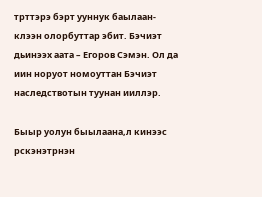трттэрэ бэрт ууннук баылаан-клээн олорбуттар эбит. Бэчиэт дьинээх аата – Егоров Сэмэн. Ол да иин норуот номоуттан Бэчиэт наследствотын туунан ииллэр.

Быыр уолун быылаана,л кинээс рскэнэтрнэн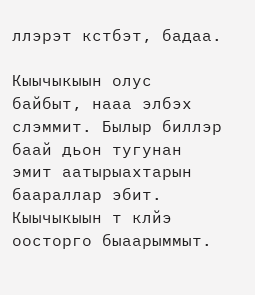ллэрэт кстбэт, бадаа.

Кыычыкыын олус байбыт, нааа элбэх слэммит. Былыр биллэр баай дьон тугунан эмит аатырыахтарын баараллар эбит. Кыычыкыын т клйэ оосторго быаарыммыт.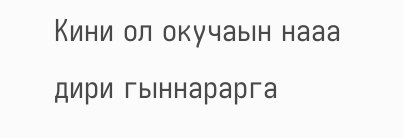Кини ол окучаын нааа дири гыннарарга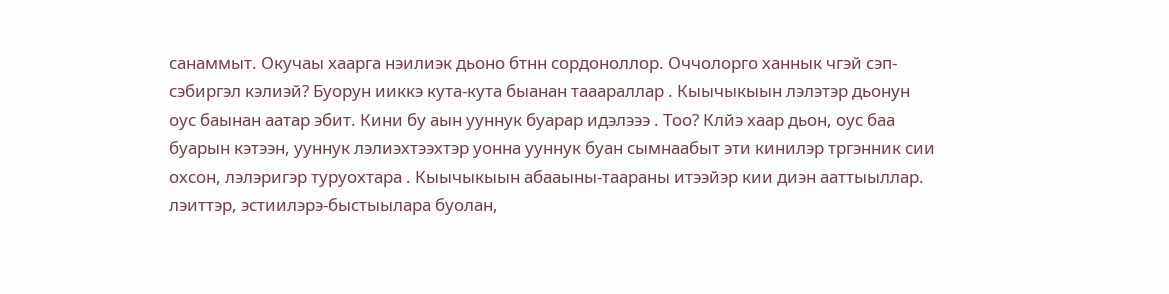санаммыт. Окучаы хаарга нэилиэк дьоно бтнн сордоноллор. Оччолорго ханнык чгэй сэп-сэбиргэл кэлиэй? Буорун ииккэ кута-кута быанан тааараллар . Кыычыкыын лэлэтэр дьонун оус баынан аатар эбит. Кини бу аын ууннук буарар идэлэээ . Тоо? Клйэ хаар дьон, оус баа буарын кэтээн, ууннук лэлиэхтээхтэр уонна ууннук буан сымнаабыт эти кинилэр тргэнник сии охсон, лэлэригэр туруохтара . Кыычыкыын абааыны-таараны итээйэр кии диэн ааттыыллар. лэиттэр, эстиилэрэ-быстыылара буолан,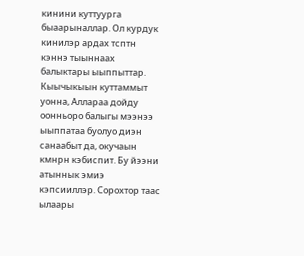кинини куттуурга быаарыналлар. Ол курдук кинилэр ардах тсптн кэннэ тыыннаах балыктары ыыппыттар. Кыычыкыын куттаммыт уонна, Аллараа дойду оонньоро балыгы мээнээ ыыппатаа буолуо диэн санаабыт да, окучаын кмнрн кэбиспит. Бу йээни атыннык эмиэ кэпсииллэр. Сорохтор таас ылаары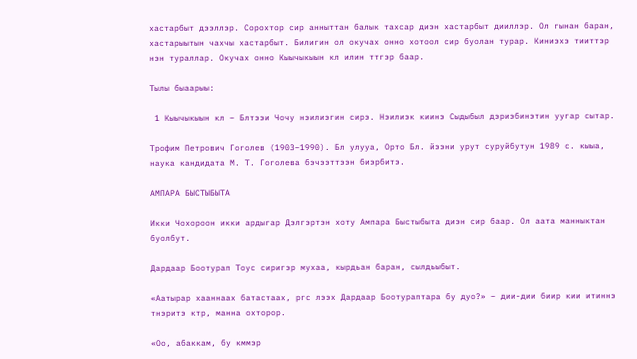хастарбыт дээллэр. Сорохтор сир анныттан балык тахсар диэн хастарбыт дииллэр. Ол гынан баран, хастарыытын чахчы хастарбыт. Билигин ол окучах онно хотоол сир буолан турар. Киниэхэ тииттэр нэн тураллар. Окучах онно Кыычыкыын кл илин ттгэр баар.

Тылы быаарыы:

 1 Кыычыкыын кл – Блтээи Чочу нэилиэгин сирэ. Нэилиэк киинэ Сыдыбыл дэриэбинэтин уугар сытар.

Трофим Петрович Гоголев (1903–1990). Бл улууа, Орто Бл. йээни урут суруйбутун 1989 с. кыыа, наука кандидата М. Т. Гоголева бэчээттээн биэрбитэ.

АМПАРА БЫСТЫБЫТА

Икки Чохороон икки ардыгар Дэлгэртэн хоту Ампара Быстыбыта диэн сир баар. Ол аата манныктан буолбут.

Дардаар Боотурап Тоус сиригэр мухаа, кырдьан баран, сылдьыбыт.

«Аатырар хааннаах батастаах, ргс лээх Дардаар Боотураптара бу дуо?» – дии-дии биир кии итиннэ тнэритэ ктр, манна охторор.

«Оо, абаккам, бу кммэр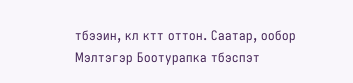тбээин, кл ктт оттон. Саатар, ообор Мэлтэгэр Боотурапка тбэспэт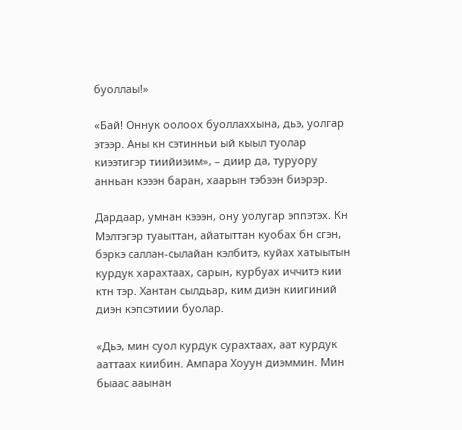буоллаы!»

«Бай! Оннук оолоох буоллаххына, дьэ, уолгар этээр. Аны кн сэтинньи ый кыыл туолар киээтигэр тиийиэим», – диир да, туруору анньан кэээн баран, хаарын тэбээн биэрэр.

Дардаар, умнан кэээн, ону уолугар эппэтэх. Кн Мэлтэгэр туаыттан, айатыттан куобах бн сгэн, бэркэ саллан-сылайан кэлбитэ, куйах хатыытын курдук харахтаах, сарын, курбуах иччитэ кии ктн тэр. Хантан сылдьар, ким диэн киигиний диэн кэпсэтиии буолар.

«Дьэ, мин суол курдук сурахтаах, аат курдук ааттаах киибин. Ампара Хоуун диэммин. Мин быаас ааынан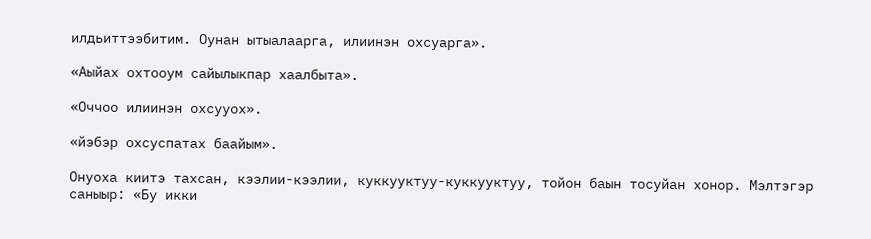илдьиттээбитим. Оунан ытыалаарга, илиинэн охсуарга».

«Аыйах охтооум сайылыкпар хаалбыта».

«Оччоо илиинэн охсууох».

«йэбэр охсуспатах баайым».

Онуоха киитэ тахсан, кээлии-кээлии, куккууктуу-куккууктуу, тойон баын тосуйан хонор. Мэлтэгэр саныыр: «Бу икки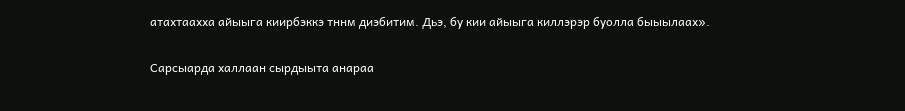атахтаахха айыыга киирбэккэ тннм диэбитим. Дьэ, бу кии айыыга киллэрэр буолла быыылаах».

Сарсыарда халлаан сырдыыта анараа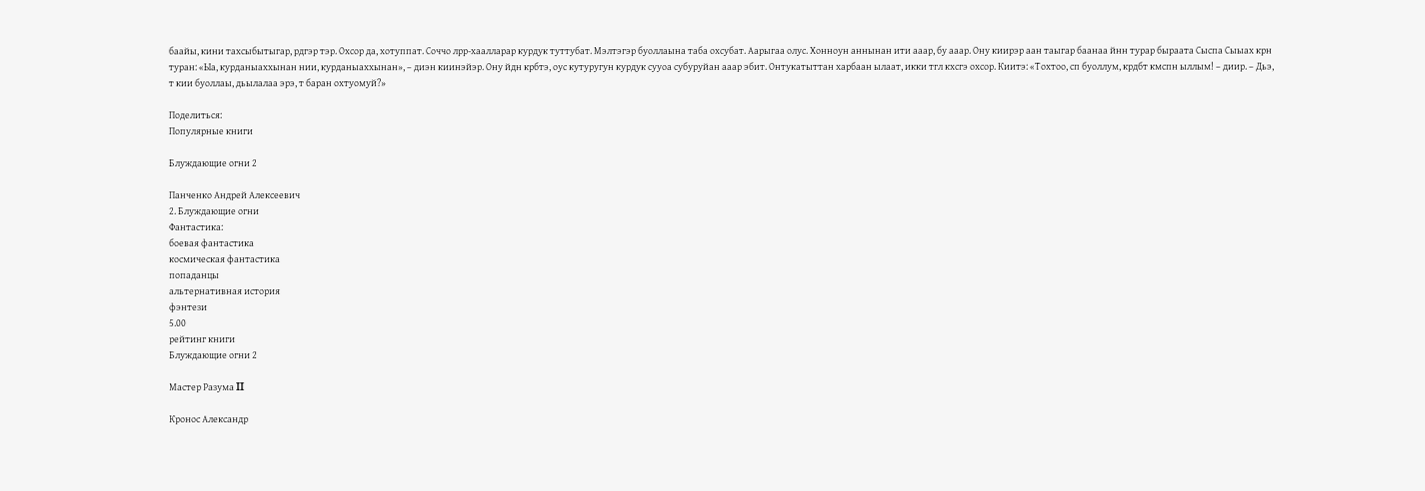баайы, кини тахсыбытыгар, рдгэр тэр. Охсор да, хотуппат. Соччо лрр-хаалларар курдук туттубат. Мэлтэгэр буоллаына таба охсубат. Аарыгаа олус. Хонноун аннынан ити ааар, бу ааар. Ону киирэр аан таыгар баанаа йнн турар быраата Сыспа Сыыах крн туран: «Ыа, курданыаххынан нии, курданыаххынан», – диэн киинэйэр. Ону йдн крбтэ, оус кутуругун курдук сууоа субуруйан ааар эбит. Онтукатыттан харбаан ылаат, икки тгл кхсгэ охсор. Киитэ: «Тохтоо, сп буоллум, крдбт кмспн ыллым! – диир. – Дьэ, т кии буоллаы, дьылалаа эрэ, т баран охтуомуй?»

Поделиться:
Популярные книги

Блуждающие огни 2

Панченко Андрей Алексеевич
2. Блуждающие огни
Фантастика:
боевая фантастика
космическая фантастика
попаданцы
альтернативная история
фэнтези
5.00
рейтинг книги
Блуждающие огни 2

Мастер Разума II

Кронос Александр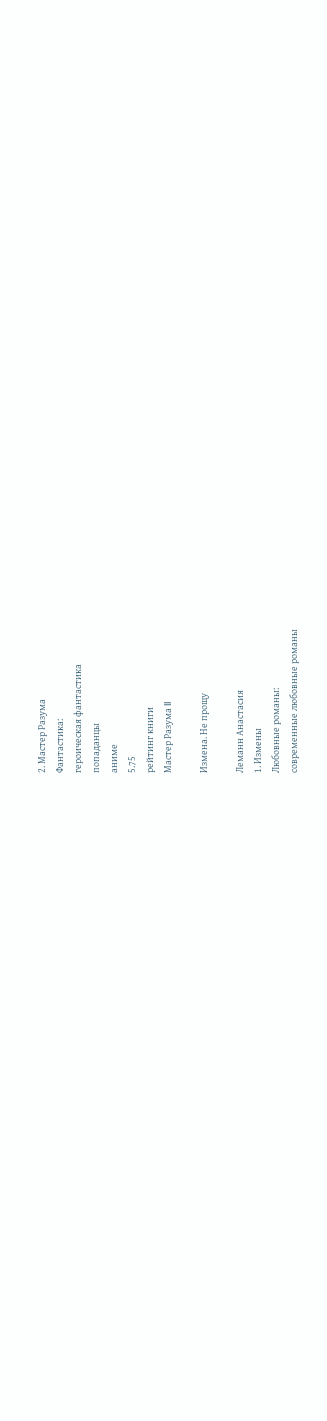2. Мастер Разума
Фантастика:
героическая фантастика
попаданцы
аниме
5.75
рейтинг книги
Мастер Разума II

Измена. Не прощу

Леманн Анастасия
1. Измены
Любовные романы:
современные любовные романы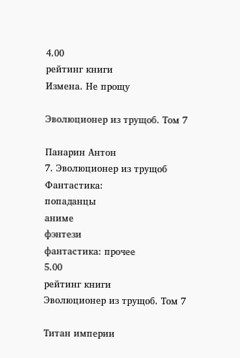4.00
рейтинг книги
Измена. Не прощу

Эволюционер из трущоб. Том 7

Панарин Антон
7. Эволюционер из трущоб
Фантастика:
попаданцы
аниме
фэнтези
фантастика: прочее
5.00
рейтинг книги
Эволюционер из трущоб. Том 7

Титан империи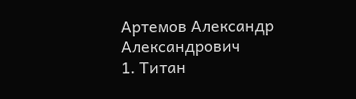Артемов Александр Александрович
1. Титан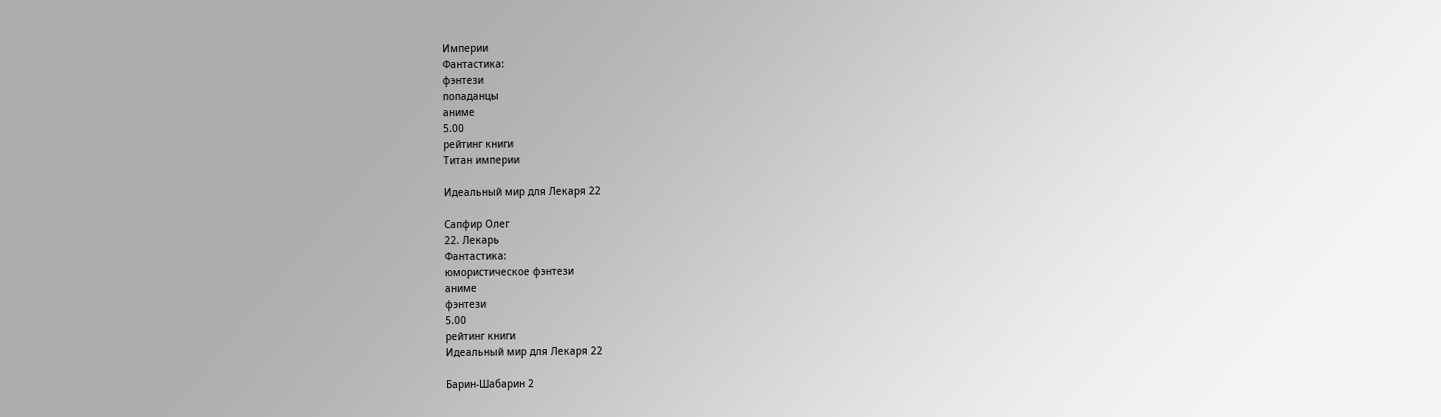Империи
Фантастика:
фэнтези
попаданцы
аниме
5.00
рейтинг книги
Титан империи

Идеальный мир для Лекаря 22

Сапфир Олег
22. Лекарь
Фантастика:
юмористическое фэнтези
аниме
фэнтези
5.00
рейтинг книги
Идеальный мир для Лекаря 22

Барин-Шабарин 2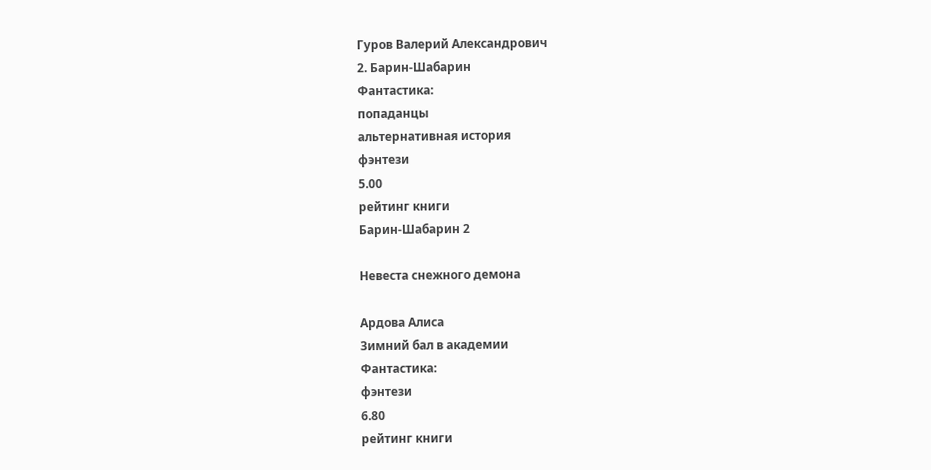Гуров Валерий Александрович
2. Барин-Шабарин
Фантастика:
попаданцы
альтернативная история
фэнтези
5.00
рейтинг книги
Барин-Шабарин 2

Невеста снежного демона

Ардова Алиса
Зимний бал в академии
Фантастика:
фэнтези
6.80
рейтинг книги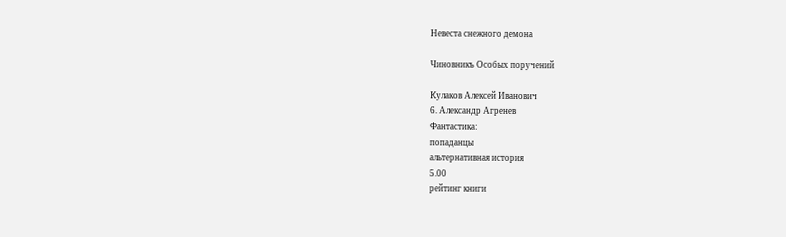Невеста снежного демона

Чиновникъ Особых поручений

Кулаков Алексей Иванович
6. Александр Агренев
Фантастика:
попаданцы
альтернативная история
5.00
рейтинг книги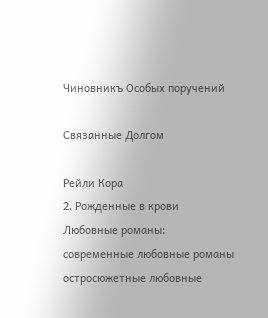Чиновникъ Особых поручений

Связанные Долгом

Рейли Кора
2. Рожденные в крови
Любовные романы:
современные любовные романы
остросюжетные любовные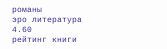романы
эро литература
4.60
рейтинг книги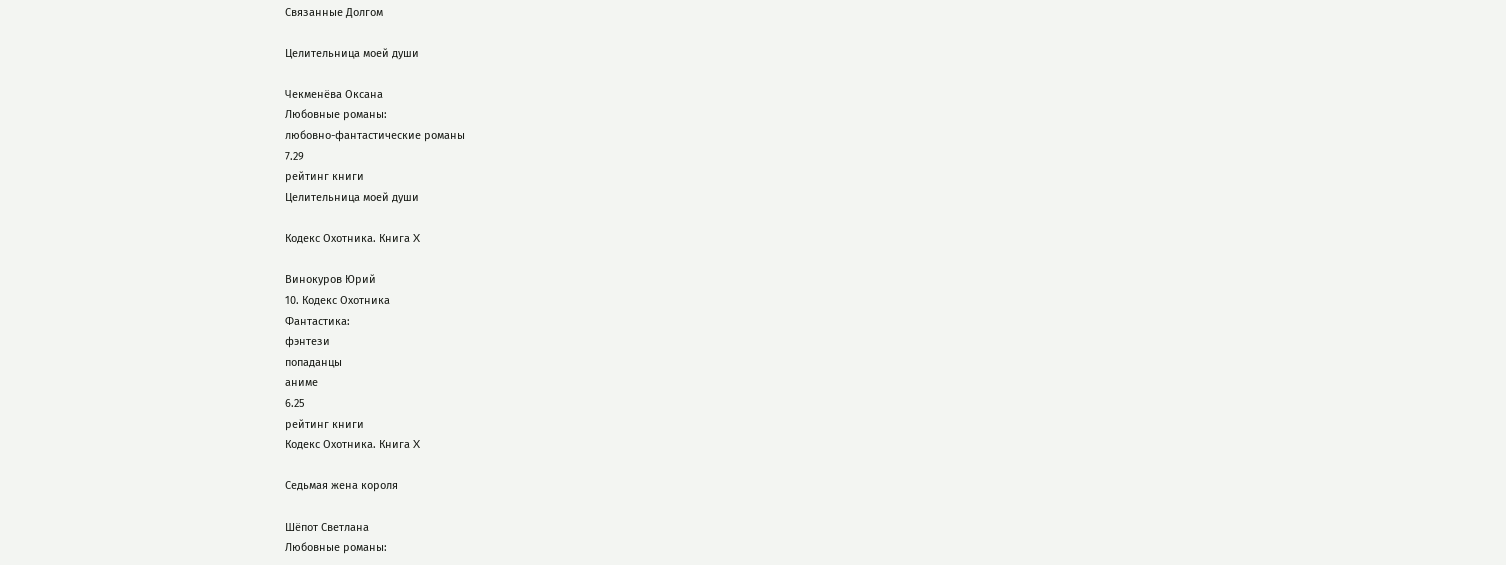Связанные Долгом

Целительница моей души

Чекменёва Оксана
Любовные романы:
любовно-фантастические романы
7.29
рейтинг книги
Целительница моей души

Кодекс Охотника. Книга X

Винокуров Юрий
10. Кодекс Охотника
Фантастика:
фэнтези
попаданцы
аниме
6.25
рейтинг книги
Кодекс Охотника. Книга X

Седьмая жена короля

Шёпот Светлана
Любовные романы: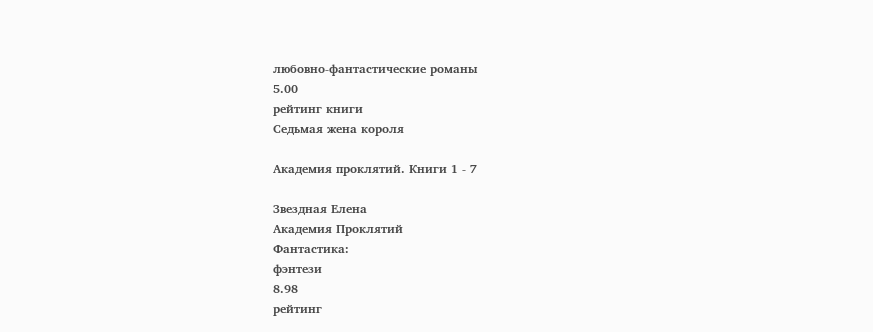любовно-фантастические романы
5.00
рейтинг книги
Седьмая жена короля

Академия проклятий. Книги 1 - 7

Звездная Елена
Академия Проклятий
Фантастика:
фэнтези
8.98
рейтинг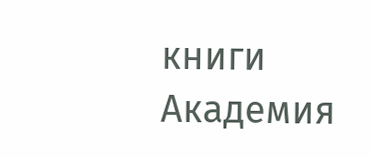книги
Академия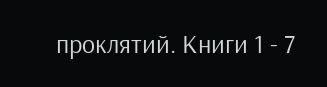проклятий. Книги 1 - 7